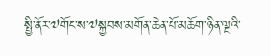སྤྱི་ནོར་༧གོང་ས་༧སྐྱབས་མགོན་ཆེན་པོ་མཆོག་ཉིན་ལྔའི་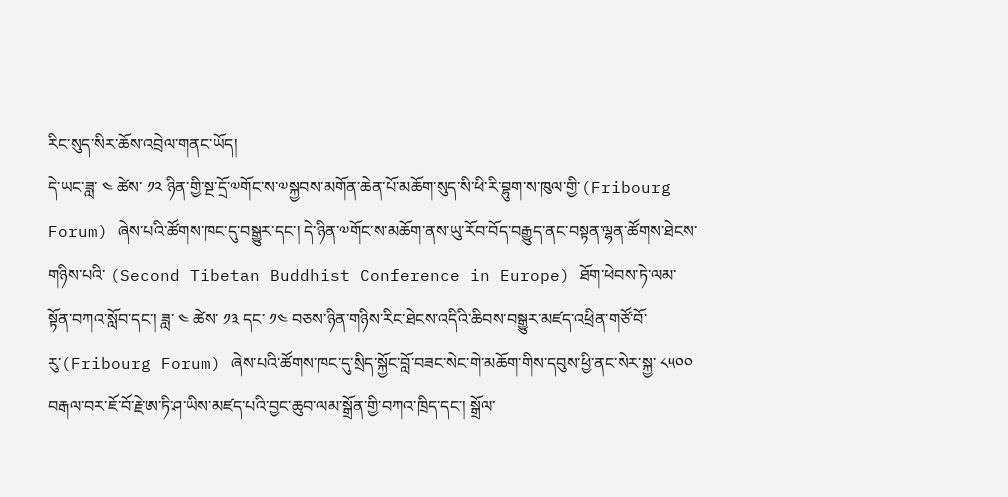རིང་སུད་སིར་ཆོས་འབྲེལ་གནང་ཡོད།
དེ་ཡང་ཟླ་ ༤ ཚེས་ ༡༢ ཉིན་གྱི་སྔ་དྲོ་༧གོང་ས་༧སྐྱབས་མགོན་ཆེན་པོ་མཆོག་སུད་སི་ཕི་རི་བྷུག་ས་ཁུལ་གྱི་(Fribourg Forum) ཞེས་པའི་ཚོགས་ཁང་དུ་བསྒྱུར་དང་། དེ་ཉིན་༧གོང་ས་མཆོག་ནས་ཡུ་རོབ་བོད་བརྒྱུད་ནང་བསྟན་ལྷན་ཚོགས་ཐེངས་གཉིས་པའི་ (Second Tibetan Buddhist Conference in Europe) ཐོག་ཕེབས་ཏེ་ལམ་སྟོན་བཀའ་སློབ་དང་། ཟླ་ ༤ ཚེས་ ༡༣ དང་ ༡༤ བཅས་ཉིན་གཉིས་རིང་ཐེངས་འདིའི་ཆིབས་བསྒྱུར་མཛད་འཕྲིན་གཙོ་བོ་རུ་(Fribourg Forum) ཞེས་པའི་ཚོགས་ཁང་དུ་སྲིད་སྐྱོང་བློ་བཟང་སེང་གེ་མཆོག་གིས་དབུས་ཕྱི་ནང་སེར་སྐྱ་ ༨༥༠༠ བརྒལ་བར་ཇོ་བོ་རྗེ་ཨ་ཏི་ཤ་ཡིས་མཛད་པའི་བྱང་ཆུབ་ལམ་སྒྲོན་གྱི་བཀའ་ཁྲིད་དང་། སྒྲོལ་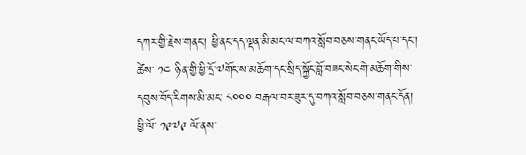དཀར་གྱི་རྗེས་གནང་། ཕྱི་ནང་དད་ལྡན་མི་མང་ལ་བཀའ་སློབ་བཅས་གནང་ཡོད་པ་དང་།
ཚེས་ ༡༤ ཉིན་གྱི་ཕྱི་དྲོ་༧གོང་ས་མཆོག་དང་སྲིད་སྐྱོང་བློ་བཟང་སེང་གེ་མཆོག་གིས་དབུས་བོད་རིགས་མི་མང་ ༨༠༠༠ བརྒལ་བར་ཟུར་དུ་བཀའ་སློབ་བཅས་གནང་དོན། ཕྱི་ལོ་ ༡༩༧༩ ལོ་ནས་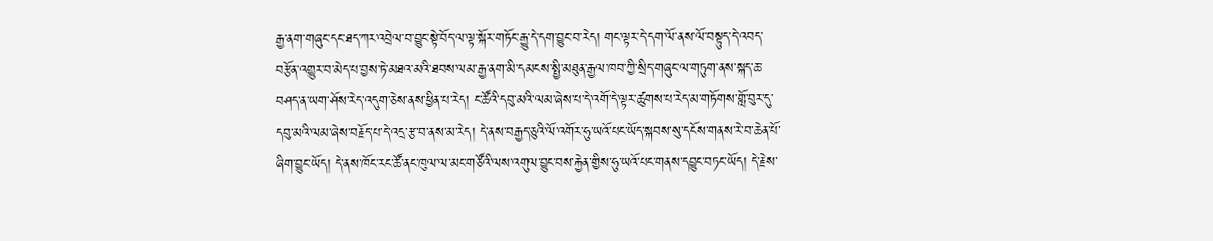རྒྱ་ནག་གཞུང་དང་ཐད་ཀར་འབྲེལ་བ་བྱུང་སྟེ་བོད་ལ་ལྟ་སྐོར་གཏོང་རྒྱུ་དེ་དག་བྱུང་བ་རེད། གང་ལྟར་དེ་དག་ལོ་ནས་ལོ་བསྟུད་དེ་འབད་བརྩོན་འགྱུར་བ་མེད་པ་བྱས་ཏེ་མཐའ་མའི་ཐབས་ལམ་རྒྱ་ནག་མི་དམངས་སྤྱི་མཐུན་རྒྱལ་ཁབ་ཀྱི་སྲིད་གཞུང་ལ་གཏུག་ནས་སྐད་ཆ་བཤད་ན་ཡག་ཤོས་རེད་འདུག་ཅེས་ནས་ཕྱིན་པ་རེད། ང་ཚོའི་དབུ་མའི་ལམ་ཞེས་པ་དེ་འགོ་དེ་ལྟར་ཚུགས་པ་རེད་མ་གཏོགས་གློ་བུར་དུ་དབུ་མའི་ལམ་ཞེས་བརྗོད་པ་དེ་འདྲ་རྩ་བ་ནས་མ་རེད། དེ་ནས་བརྒྱད་ཅུའི་ལོ་འགོར་ཧུ་ཡའོ་པང་ཡོད་སྐབས་སུ་དངོས་གནས་རེ་བ་ཆེན་པོ་ཞིག་བྱུང་ཡོད། དེ་ནས་ཁོང་རང་ཚོ་ནང་ཁུལ་ལ་མང་གཙོའི་ལས་འགུལ་བྱུང་བས་རྐྱེན་གྱིས་ཧུ་ཡའོ་པང་གནས་དབྱུང་བཏང་ཡོད། དེ་རྗེས་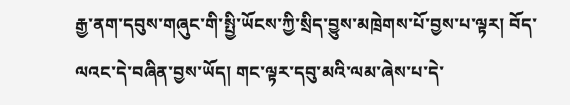རྒྱ་ནག་དབུས་གཞུང་གི་སྤྱི་ཡོངས་ཀྱི་སྲིད་བྱུས་མཁྲེགས་པོ་བྱས་པ་ལྟར། བོད་ལའང་དེ་བཞིན་བྱས་ཡོད། གང་ལྟར་དབུ་མའི་ལམ་ཞེས་པ་དེ་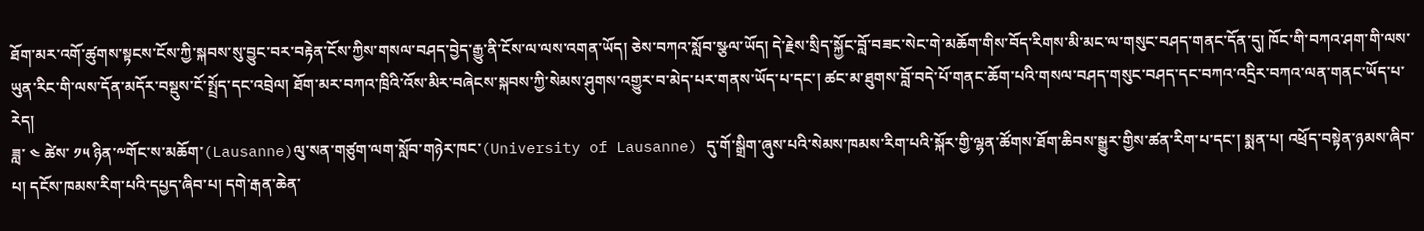ཐོག་མར་འགོ་ཚུགས་སྟངས་ངོས་ཀྱི་སྐབས་སུ་བྱུང་བར་བརྟེན་ངོས་ཀྱིས་གསལ་བཤད་བྱེད་རྒྱུ་ནི་ངོས་ལ་ལས་འགན་ཡོད། ཅེས་བཀའ་སློབ་སྩལ་ཡོད། དེ་རྗེས་སྲིད་སྐྱོང་བློ་བཟང་སེང་གེ་མཆོག་གིས་བོད་རིགས་མི་མང་ལ་གསུང་བཤད་གནང་དོན་དུ། ཁོང་གི་བཀའ་ཤག་གི་ལས་ཡུན་རིང་གི་ལས་དོན་མདོར་བསྡུས་ངོ་སྤྲོད་དང་འབྲེལ། ཐོག་མར་བཀའ་ཁྲིའི་འོས་མིར་བཞེངས་སྐབས་ཀྱི་སེམས་ཤུགས་འགྱུར་བ་མེད་པར་གནས་ཡོད་པ་དང་། ཚང་མ་ཐུགས་བློ་བདེ་པོ་གནང་ཆོག་པའི་གསལ་བཤད་གསུང་བཤད་དང་བཀའ་འདྲིར་བཀའ་ལན་གནང་ཡོད་པ་རེད།
ཟླ་ ༤ ཚེས་ ༡༥ ཉིན་༸གོང་ས་མཆོག་(Lausanne)ལུ་སན་གཙུག་ལག་སློབ་གཉེར་ཁང་(University of Lausanne) དུ་གོ་སྒྲིག་ཞུས་པའི་སེམས་ཁམས་རིག་པའི་སྐོར་གྱི་ལྷན་ཚོགས་ཐོག་ཆིབས་སྒྱུར་གྱིས་ཚན་རིག་པ་དང་། སྨན་པ། འཕྲོད་བསྟེན་ཉམས་ཞིབ་པ། དངོས་ཁམས་རིག་པའི་དཔྱད་ཞིབ་པ། དགེ་རྒན་ཆེན་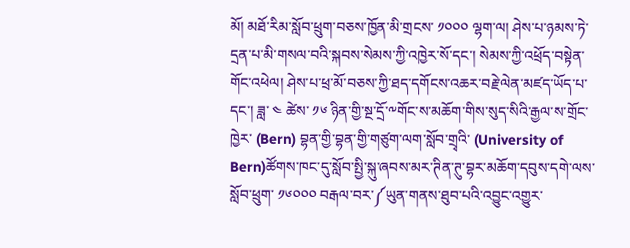མོ། མཐོ་རིམ་སློབ་ཕྲུག་བཅས་ཁྱོན་མི་གྲངས་ ༡༠༠༠ ལྷག་ལ། ཤེས་པ་ཉམས་ཏེ་དྲན་པ་མི་གསལ་བའི་སྐབས་སེམས་ཀྱི་འཁྱེར་སོ་དང་། སེམས་ཀྱི་འཕྲོད་བསྟེན་གོང་འཕེལ། ཤེས་པ་ཕྲ་མོ་བཅས་ཀྱི་ཐད་དགོངས་འཆར་བརྗེ་ལེན་མཛད་ཡོད་པ་དང་། ཟླ་ ༤ ཚེས་ ༡༦ ཉིན་གྱི་སྔ་དྲོ་༸གོང་ས་མཆོག་གིས་སུད་སིའི་རྒྱལ་ས་གྲོང་ཁྱེར་ (Bern) བྷན་གྱི་བྷན་གྱི་གཙུག་ལག་སློབ་གྲྭའི་ (University of Bern)ཚོགས་ཁང་དུ་སློབ་སྤྱི་སྐུ་ཞབས་མར་ཊིན་ཊུ་བྷར་མཆོག་དབུས་དགེ་ལས་སློབ་ཕྲུག་ ༡༦༠༠༠ བརྒལ་བར་༼ཡུན་གནས་ཐུབ་པའི་འབྱུང་འགྱུར་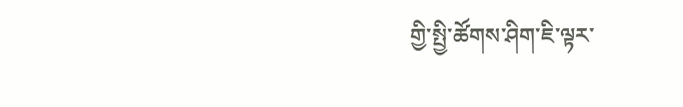གྱི་སྤྱི་ཚོགས་ཤིག་ཇི་ལྟར་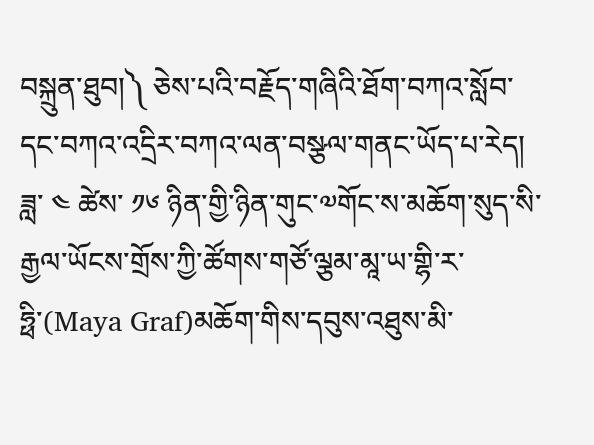བསྐྲུན་ཐུབ།༽ ཅེས་པའི་བརྗོད་གཞིའི་ཐོག་བཀའ་སློབ་དང་བཀའ་འདྲིར་བཀའ་ལན་བསྩལ་གནང་ཡོད་པ་རེད།
ཟླ་ ༤ ཚེས་ ༡༦ ཉིན་གྱི་ཉིན་གུང་༧གོང་ས་མཆོག་སུད་སི་རྒྱལ་ཡོངས་གྲོས་ཀྱི་ཚོགས་གཙོ་ལྕམ་མཱ་ཡ་གྷི་ར་ཧྥི་(Maya Graf)མཆོག་གིས་དབུས་འཐུས་མི་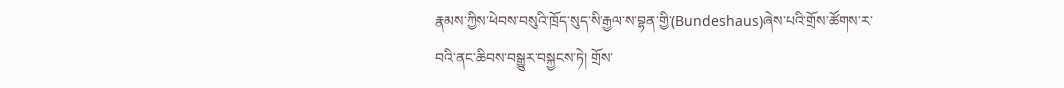རྣམས་ཀྱིས་ཕེབས་བསུའི་ཁྲོད་སུད་སི་རྒྱལ་ས་བྷན་གྱི་(Bundeshaus)ཞེས་པའི་གྲོས་ཚོགས་ར་བའི་ནང་ཆིབས་བསྒྱུར་བསྐྱངས་ཏེ། གྲོས་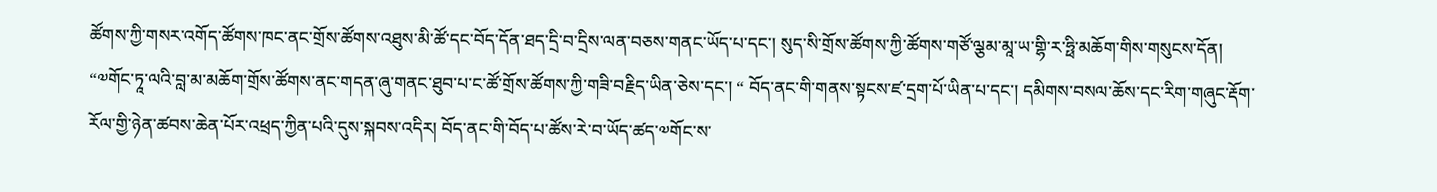ཚོགས་ཀྱི་གསར་འགོད་ཚོགས་ཁང་ནང་གྲོས་ཚོགས་འཐུས་མི་ཚོ་དང་བོད་དོན་ཐད་དྲི་བ་དྲིས་ལན་བཅས་གནང་ཡོད་པ་དང་། སུད་སི་གྲོས་ཚོགས་ཀྱི་ཚོགས་གཙོ་ལྕམ་མཱ་ཡ་གྷི་ར་ཧྥི་མཆོག་གིས་གསུངས་དོན། “༧གོང་ཏཱ་ལའི་བླ་མ་མཆོག་གྲོས་ཚོགས་ནང་གདན་ཞུ་གནང་ཐུབ་པ་ང་ཚོ་གྲོས་ཚོགས་ཀྱི་གཟི་བརྗིད་ཡིན་ཅེས་དང་། “ བོད་ནང་གི་གནས་སྟངས་ཛ་དྲག་པོ་ཡིན་པ་དང་། དམིགས་བསལ་ཆོས་དང་རིག་གཞུང་རྡོག་རོལ་གྱི་ཉེན་ཚབས་ཆེན་པོར་འཕྲད་ཀྱིན་པའི་དུས་སྐབས་འདིར། བོད་ནང་གི་བོད་པ་ཚོས་རེ་བ་ཡོད་ཚད་༧གོང་ས་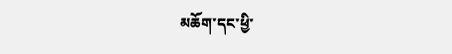མཆོག་དང་ཕྱི་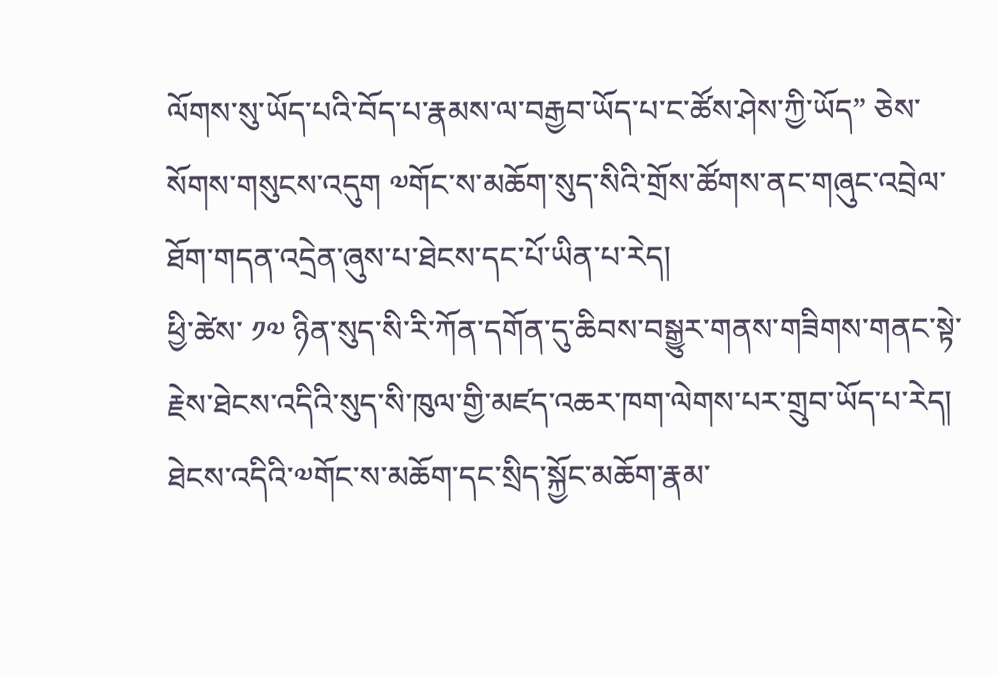ལོགས་སུ་ཡོད་པའི་བོད་པ་རྣམས་ལ་བརྒྱབ་ཡོད་པ་ང་ཚོས་ཤེས་ཀྱི་ཡོད” ཅེས་སོགས་གསུངས་འདུག ༧གོང་ས་མཆོག་སུད་སིའི་གྲོས་ཚོགས་ནང་གཞུང་འབྲེལ་ཐོག་གདན་འདྲེན་ཞུས་པ་ཐེངས་དང་པོ་ཡིན་པ་རེད།
ཕྱི་ཚེས་ ༡༧ ཉིན་སུད་སི་རི་ཀོན་དགོན་དུ་ཆིབས་བསྒྱུར་གནས་གཟིགས་གནང་སྟེ་རྗེས་ཐེངས་འདིའི་སུད་སི་ཁུལ་གྱི་མཛད་འཆར་ཁག་ལེགས་པར་གྲུབ་ཡོད་པ་རེད། ཐེངས་འདིའི་༧གོང་ས་མཆོག་དང་སྲིད་སྐྱོང་མཆོག་རྣམ་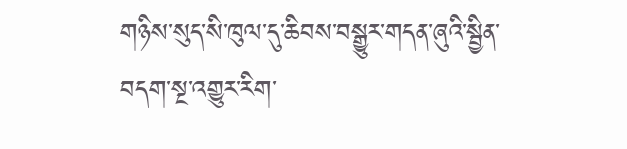གཉིས་སུད་སི་ཁུལ་དུ་ཆིབས་བསྒྱུར་གདན་ཞུའི་སྦྱིན་བདག་སྔ་འགྱུར་རིག་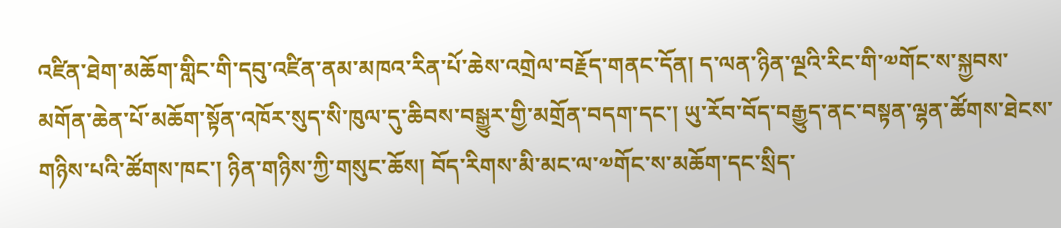འཛིན་ཐེག་མཆོག་གླིང་གི་དབུ་འཛིན་ནམ་མཁའ་རིན་པོ་ཆེས་འགྲེལ་བརྗོད་གནང་དོན། ད་ལན་ཉིན་ལྔའི་རིང་གི་༧གོང་ས་སྐྱབས་མགོན་ཆེན་པོ་མཆོག་སྟོན་འཁོར་སུད་སི་ཁུལ་དུ་ཆིབས་བསྒྱུར་གྱི་མགྲོན་བདག་དང་། ཡུ་རོབ་བོད་བརྒྱུད་ནང་བསྟན་ལྷན་ཚོགས་ཐེངས་གཉིས་པའི་ཚོགས་ཁང་། ཉིན་གཉིས་ཀྱི་གསུང་ཆོས། བོད་རིགས་མི་མང་ལ་༧གོང་ས་མཆོག་དང་སྲིད་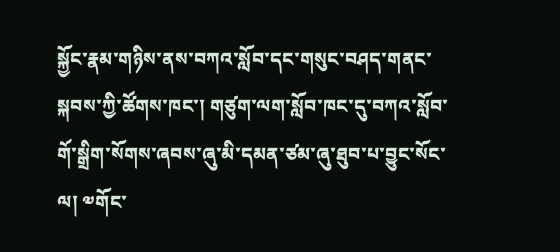སྐྱོང་རྣམ་གཉིས་ནས་བཀའ་སློབ་དང་གསུང་བཤད་གནང་སྐབས་ཀྱི་ཚོགས་ཁང་། གཙུག་ལག་སློབ་ཁང་དུ་བཀའ་སློབ་གོ་སྒྲིག་སོགས་ཞབས་ཞུ་མི་དམན་ཙམ་ཞུ་ཐུབ་པ་བྱུང་སོང་ལ། ༧གོང་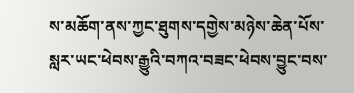ས་མཆོག་ནས་ཀྱང་ཐུགས་དགྱེས་མཉེས་ཆེན་པོས་སླར་ཡང་ཕེབས་རྒྱུའི་བཀའ་བཟང་ཕེབས་བྱུང་བས་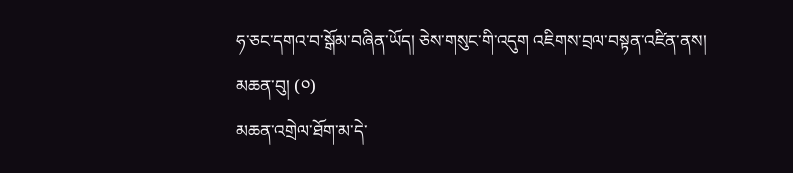ཧ་ཅང་དགའ་བ་སྒོམ་བཞིན་ཡོད། ཅེས་གསུང་གི་འདུག འཇིགས་བྲལ་བསྟན་འཛིན་ནས།
མཆན་བུ། (༠)
མཆན་འགྲེལ་ཐོག་མ་དེ་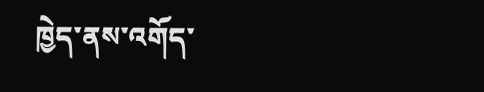ཁྱེད་ནས་འགོད་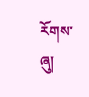རོགས་ཞུ།